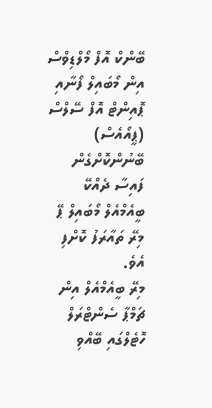ބޭންކް އޮފް މޯލްޑިވްސް އިން މޯބައިލް ފޯނާއި ޕޮއިންޓް އޮފް ސޭލްސް (ޕީއޯއެސް) ބޭނުންކޮށްގެން ފައިސާ ދެއްކޭ ބީއެމްއެލް މޯބައިލް ޕޭ މިރޭ ތައާރަފު ކޮށްފި އެވެ.
މިރޭ ބީއެމްއެލް އިން ޗަމްޕާ ސެންޓްރަލް ހޮޓެލްގައި ބޭއްވި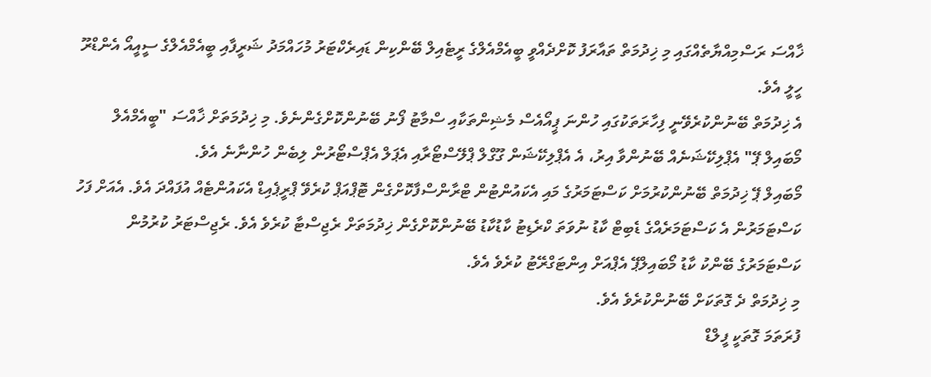ޚާއްސަ ރަސްމިއްޔާތެއްގައި މި ޚިދުމަތް ތައާރަފު ކޮށްދެއްވީ ބީއެމްއެލްގެ ރީޓެއިލް ބޭންކިން ޑައިރެކްޓަރު މުހައްމަދު ޝަރީފާއި ބީއެމްއެލްގެ ސީއީއޯ އެންޑްރޫ ހީލީ އެވެ.
އެ ޚިދުމަތް ބޭނުންކުރެވޭނީ ފިހާރަތަކުގައި ހުންނަ ޕީއޯއެސް މެޝިންތަކާއި ސްމާޓު ފޯނު ބޭނުންކޮށްގެންނެވެ. މި ޚިދުމަތަށް ޚާއްސަ "ބީއެމްއެލް މޯބައިލް ޕޭ" އެޕްލިކޭޝަނެއް ބޭނުންވާ އިރު، އެ އެޕްލިކޭޝަން ގޫގްލް ޕްލޭސްޓޯރާއި އެޕަލް އެޕްސްޓޯރުން ލިބެން ހުންނާނެ އެވެ.
މޯބައިލް ޕޭ ޚިދުމަތް ބޭނުންކުރުމަށް ކަސްޓަމަރުގެ މައި އެކައުންޓުން ޓްރާންސްފާކޮށްގެން ޓޮޕްއަޕް ކުރެވޭ ޕްރީޕެއިޑް އެކައުންޓެއް އުފައްދަ އެވެ. އެއަށް ފަހު ކަސްޓަމަރުން އެ ކަސްޓަމަރެއްގެ ޑެބިޓް ކާޑު ނުވަތަ ކްރެޑިޓު ކާޑުކާޑު ބޭނުންކޮށްގެން ޚިދުމަތަށް ރެޖިސްޓާ ކުރެވެ އެވެ. ރެޖިސްޓަރު ކުރުމުން ކަސްޓަމަރުގެ ބޭންކު ކާޑު މޯބައިލްޕޭ އެޕްއަށް އިންޓަގްރޭޓު ކުރެވެ އެވެ.
މި ޚިދުމަތް ދެ ގޮތަކަށް ބޭނުންކުރެވެ އެވެ.
ފުރަތަމަ ގޮތަކީ ފީލްޑް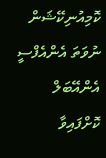ކޮމިއުނިކޭޝަން ނުވަތަ އެންއެފްސީ އެންއޭބަލް ކޮށްފައިވާ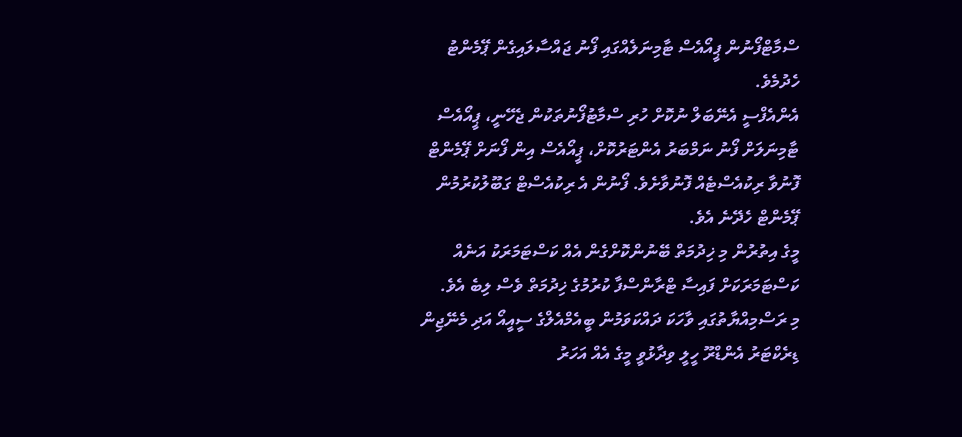ސްމާޓްފޯނުން ޕީއޯއެސް ޓާމިނަލެއްގައި ފޯނު ޖައްސާލައިގެން ޕޭމެންޓު ހެދުމެވެ.
އެންއެފްސީ އެނޭބަލް ނުކޮށް ހުރި ސްމާޓުފޯނުތަކުން ޖެހޭނީ، ޕީއޯއެސް ޓާމިނަލަށް ފޯނު ނަމްބަރު އެންޓަރުކޮށް، ޕީއޯއެސް އިން ފޯނަށް ޕޭމެންޓް ފޮނުވާ ރިކުއެސްޓެއް ފޮނުވާށެވެ. ފޯނުން އެ ރިކުއެސްޓް ގަބޫލުކުރުމުން ޕޭމެންޓް ހެދޭނެ އެވެ.
މީގެ އިތުރުން މި ޚިދުމަތް ބޭނުންކޮށްގެން އެއް ކަސްޓަމަރަކު އަނެއް ކަސްޓަމަރަކަށް ފައިސާ ޓްރާންސްފާ ކުރުމުގެ ޚިދުމަތް ވެސް ލިބެ އެވެ.
މި ރަސްމިއްޔާތުގައި ވާހަކަ ދައްކަވަމުން ބީއެމްއެލްގެ ސީއީއޯ އަދި މެނޭޖިން ޑިރެކްޓަރު އެންޑްރޫ ހީލީ ވިދާޅުވީ މީގެ އެއް އަހަރު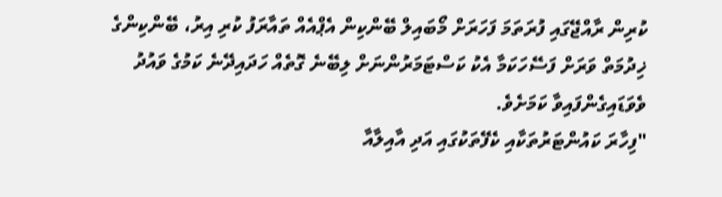ކުރިން ރާއްޖޭގައި ފުރަތަމަ ފަހަރަށް މޯބައިލް ބޭންކިން އެޕްއެއް ތައާރަފު ކުރި އިރު، ބޭންކިންގެ ޚިދުމަތް ވަރަށް ފަސޭހަކަމާ އެކު ކަސްޓަމަރުންނަށް ލިބޭނެ ގޮތެއް ހަދައިދޭނެ ކަމުގެ ވައުދު ވެވަޑައިގެންފައިވާ ކަމަށެވެ.
"ފިހާރަ ކައުންޓަރުތަކާއި ކެފޭތަކުގައި އަދި އާއިލާއާ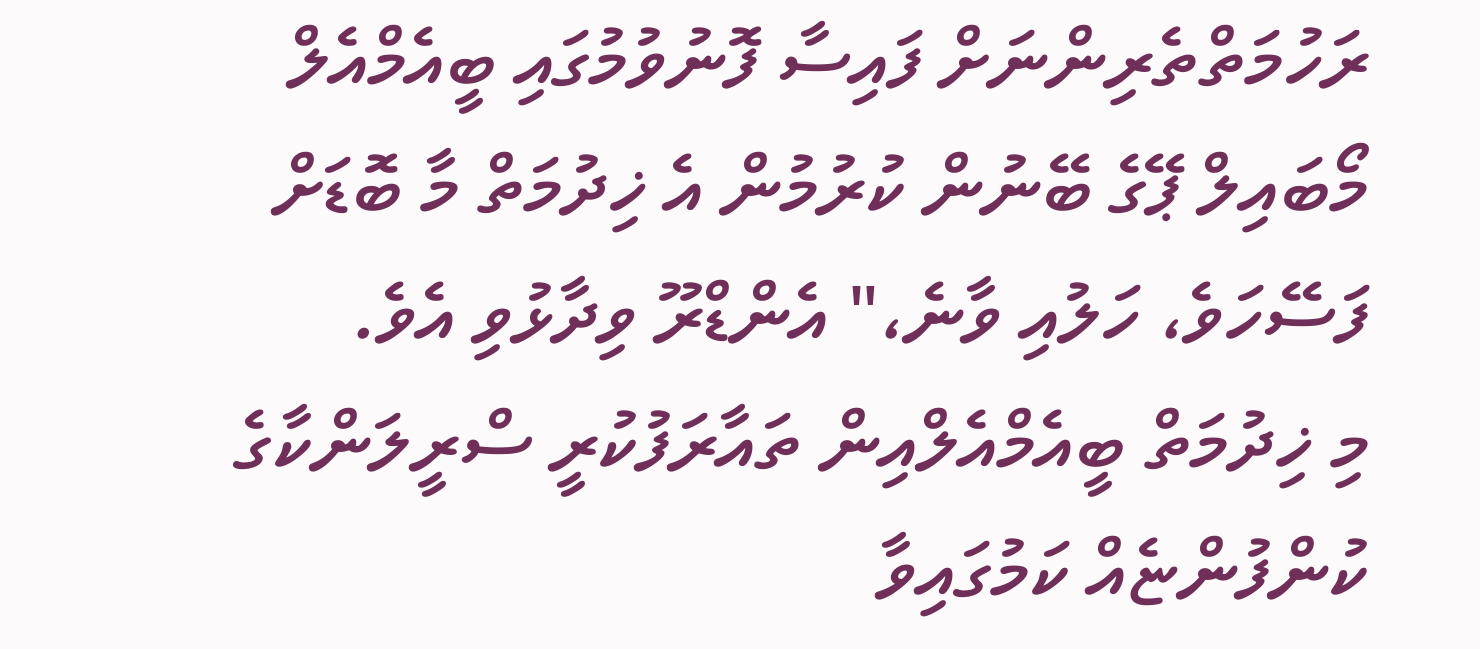ރަހުމަތްތެރިންނަށް ފައިސާ ފޮނުވުމުގައި ބީއެމްއެލް މޯބައިލް ޕޭގެ ބޭނުން ކުރުމުން އެ ޚިދުމަތް މާ ބޮޑަށް ފަސޭހަވެ، ހަލުއި ވާނެ،" އެންޑްރޫ ވިދާޅުވި އެވެ.
މި ޚިދުމަތް ބީއެމްއެލްއިން ތައާރަފުކުރީ ސްރީލަންކާގެ ކުންފުންޏެއް ކަމުގައިވާ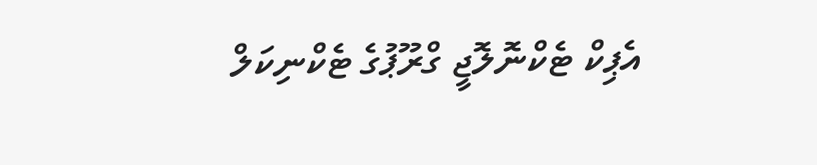އެޕިކް ޓެކްނޮލޮޖީ ގްރޫޕުގެ ޓެކްނިކަލް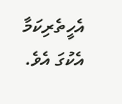އެހީތެރިކަމާ އެކުގަ އެވެ.